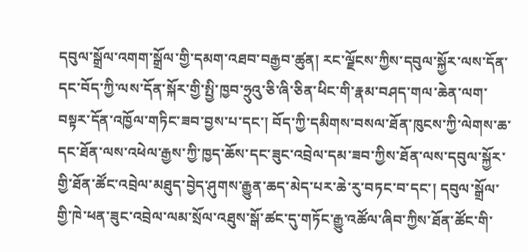དབུལ་སྒྲོལ་འགག་སྒྲོལ་གྱི་དམག་འཐབ་བརྒྱབ་ཚུན། རང་ལྗོངས་ཀྱིས་དབུལ་སྐྱོར་ལས་དོན་དང་བོད་ཀྱི་ལས་དོན་སྐོར་གྱི་སྤྱི་ཁྱབ་ཧྲུའུ་ཅི་ཞི་ཅིན་ཕིང་གི་རྣམ་བཤད་གལ་ཆེན་ལག་བསྟར་དོན་འཁྱོལ་གཏིང་ཟབ་བྱས་པ་དང་། བོད་ཀྱི་དམིགས་བསལ་ཐོན་ཁུངས་ཀྱི་ལེགས་ཆ་དང་ཐོན་ལས་འཕེལ་རྒྱས་ཀྱི་ཁྱད་ཆོས་དང་ཟུང་འབྲེལ་དམ་ཟབ་ཀྱིས་ཐོན་ལས་དབུལ་སྐྱོར་གྱི་ཐོན་ཚོང་འབྲེལ་མཐུད་བྱེད་ཤུགས་རྒྱུན་ཆད་མེད་པར་ཆེ་རུ་བཏང་བ་དང་། དབུལ་སྒྲོལ་གྱི་ཁེ་ཕན་ཟུང་འབྲེལ་ལམ་སྲོལ་འཐུས་སྒོ་ཚང་དུ་གཏོང་རྒྱུ་འཚོལ་ཞིབ་ཀྱིས་ཐོན་ཚོང་གི་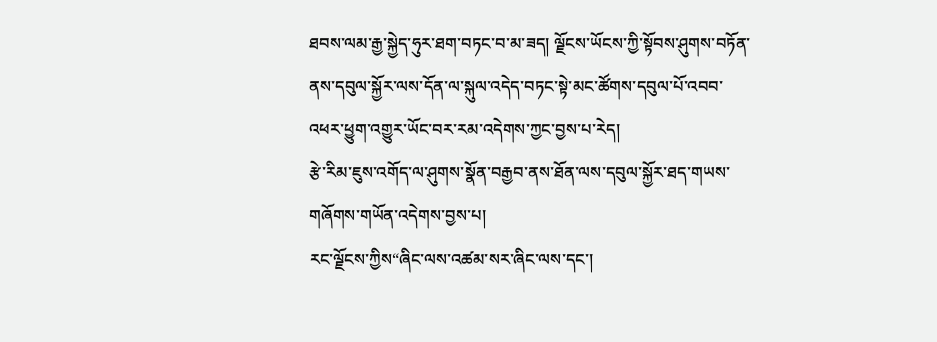ཐབས་ལམ་རྒྱ་སྐྱེད་ཧུར་ཐག་བཏང་བ་མ་ཟད། ལྗོངས་ཡོངས་ཀྱི་སྟོབས་ཤུགས་བཏོན་ནས་དབུལ་སྐྱོར་ལས་དོན་ལ་སྐུལ་འདེད་བཏང་སྟེ་མང་ཚོགས་དབུལ་པོ་འབབ་འཕར་ཕྱུག་འགྱུར་ཡོང་བར་རམ་འདེགས་ཀྱང་བྱས་པ་རེད།
རྩེ་རིམ་ཇུས་འགོད་ལ་ཤུགས་སྣོན་བརྒྱབ་ནས་ཐོན་ལས་དབུལ་སྐྱོར་ཐད་གཡས་གཞོགས་གཡོན་འདེགས་བྱས་པ།
རང་ལྗོངས་ཀྱིས“ཞིང་ལས་འཚམ་སར་ཞིང་ལས་དང་།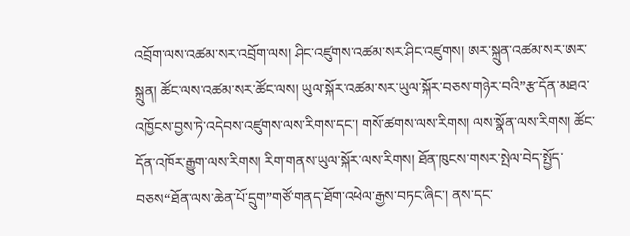འབྲོག་ལས་འཚམ་སར་འབྲོག་ལས། ཤིང་འཛུགས་འཚམ་སར་ཤིང་འཛུགས། ཨར་སྐྲུན་འཚམ་སར་ཨར་སྐྲུན། ཚོང་ལས་འཚམ་སར་ཚོང་ལས། ཡུལ་སྐོར་འཚམ་སར་ཡུལ་སྐོར་བཅས་གཉེར་བའི”རྩ་དོན་མཐའ་འཁྱོངས་བྱས་ཏེ་འདེབས་འཛུགས་ལས་རིགས་དང་། གསོ་ཚགས་ལས་རིགས། ལས་སྣོན་ལས་རིགས། ཚོང་དོན་འཁོར་རྒྱུག་ལས་རིགས། རིག་གནས་ཡུལ་སྐོར་ལས་རིགས། ཐོན་ཁུངས་གསར་སྤེལ་བེད་སྤྱོད་བཅས“ཐོན་ལས་ཆེན་པོ་དྲུག”གཙོ་གནད་ཐོག་འཕེལ་རྒྱས་བཏང་ཞིང་། ནས་དང་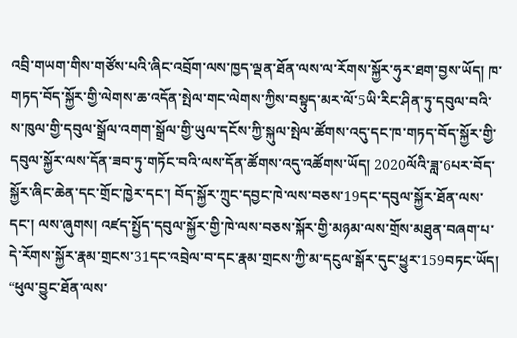འབྲི་གཡག་གིས་གཙོས་པའི་ཞིང་འབྲོག་ལས་ཁྱད་ལྡན་ཐོན་ལས་ལ་རོགས་སྐྱོར་ཧུར་ཐག་བྱས་ཡོད། ཁ་གཏད་བོད་སྐྱོར་གྱི་ལེགས་ཆ་འདོན་སྤེལ་གང་ལེགས་ཀྱིས་བསྟུད་མར་ལོ་5ཡི་རིང་ཤིན་ཏུ་དབུལ་བའི་ས་ཁུལ་གྱི་དབུལ་སྒྲོལ་འགག་སྒྲོལ་གྱི་ཡུལ་དངོས་ཀྱི་སྐུལ་སྤེལ་ཚོགས་འདུ་དང་ཁ་གཏད་བོད་སྐྱོར་གྱི་དབུལ་སྐྱོར་ལས་དོན་ཟབ་ཏུ་གཏོང་བའི་ལས་དོན་ཚོགས་འདུ་འཚོགས་ཡོད། 2020ལོའི་ཟླ་6པར་བོད་སྐྱོར་ཞིང་ཆེན་དང་གྲོང་ཁྱེར་དང་། བོད་སྐྱོར་ཀྲུང་དབྱང་ཁེ་ལས་བཅས་19དང་དབུལ་སྐྱོར་ཐོན་ལས་དང་། ལས་ཞུགས། འཛད་སྤྱོད་དབུལ་སྐྱོར་གྱི་ཁེ་ལས་བཅས་སྐོར་གྱི་མཉམ་ལས་གྲོས་མཐུན་བཞག་པ་དེ་རོགས་སྐྱོར་རྣམ་གྲངས་31དང་འབྲེལ་བ་དང་རྣམ་གྲངས་ཀྱི་མ་དངུལ་སྒོར་དུང་ཕྱུར་159བཏང་ཡོད། “ཕུལ་བྱུང་ཐོན་ལས་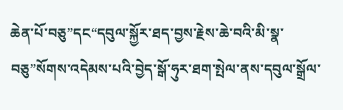ཆེན་པོ་བཅུ”དང“དབུལ་སྐྱོར་ཐད་བྱས་རྗེས་ཆེ་བའི་མི་སྣ་བཅུ”སོགས་འདེམས་པའི་བྱེད་སྒོ་ཧུར་ཐག་སྤེལ་ནས་དབུལ་སྒྲོལ་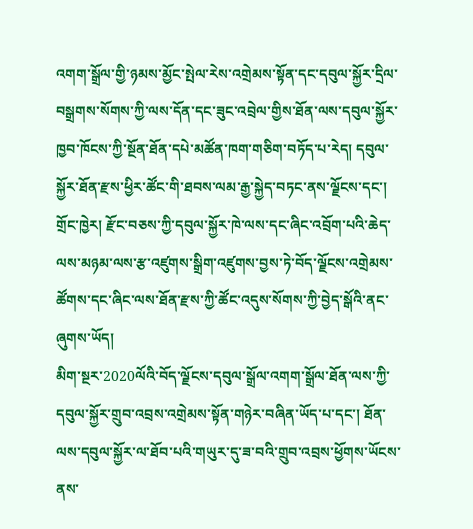འགག་སྒྲོལ་གྱི་ཉམས་མྱོང་སྤེལ་རེས་འགྲེམས་སྟོན་དང་དབུལ་སྐྱོར་དྲིལ་བསྒྲགས་སོགས་ཀྱི་ལས་དོན་དང་ཟུང་འབྲེལ་གྱིས་ཐོན་ལས་དབུལ་སྐྱོར་ཁྱབ་ཁོངས་ཀྱི་སྔོན་ཐོན་དཔེ་མཚོན་ཁག་གཅིག་བཏོད་པ་རེད། དབུལ་སྐྱོར་ཐོན་རྫས་ཕྱིར་ཚོང་གི་ཐབས་ལམ་རྒྱ་སྐྱེད་བཏང་ནས་ལྗོངས་དང་། གྲོང་ཁྱེར། རྫོང་བཅས་ཀྱི་དབུལ་སྐྱོར་ཁེ་ལས་དང་ཞིང་འབྲོག་པའི་ཆེད་ལས་མཉམ་ལས་རྩ་འཛུགས་སྒྲིག་འཛུགས་བྱས་ཏེ་བོད་ལྗོངས་འགྲེམས་ཚོགས་དང་ཞིང་ལས་ཐོན་རྫས་ཀྱི་ཚོང་འདུས་སོགས་ཀྱི་བྱེད་སྒོའི་ནང་ཞུགས་ཡོད།
མིག་སྔར་2020ལོའི་བོད་ལྗོངས་དབུལ་སྒྲོལ་འགག་སྒྲོལ་ཐོན་ལས་ཀྱི་དབུལ་སྐྱོར་གྲུབ་འབྲས་འགྲེམས་སྟོན་གཉེར་བཞིན་ཡོད་པ་དང་། ཐོན་ལས་དབུལ་སྐྱོར་ལ་ཐོབ་པའི་གཡུར་དུ་ཟ་བའི་གྲུབ་འབྲས་ཕྱོགས་ཡོངས་ནས་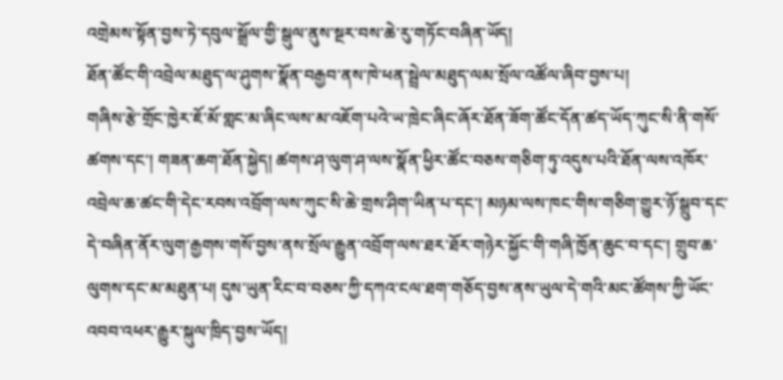འགྲེམས་སྟོན་བྱས་ཏེ་དབུལ་སྒྲོལ་གྱི་སྒུལ་ནུས་སྔར་བས་ཆེ་རུ་གཏོང་བཞིན་ཡོད།
ཐོན་ཚོང་གི་འབྲེལ་མཐུད་ལ་ཤུགས་སྣོན་བརྒྱབ་ནས་ཁེ་ཕན་སྦྲེལ་མཐུད་ལམ་སྲོལ་འཚོལ་ཞིབ་བྱས་པ།
གཞིས་རྩེ་གྲོང་ཁྱེར་ཇོ་མོ་གླང་མ་ཞིང་ལས་མ་འཇོག་པའེ་ཡ་ཁྲེང་ཞིང་ཞོར་ཐོན་ཟོག་ཚོང་དོན་ཚད་ཡོད་ཀུང་སི་ནི་གསོ་ཚགས་དང་། གཟན་ཆག་ཐོན་སྐྱེད། ཚགས་ཤ་ལུག་ཤ་ལས་སྣོན་ཕྱིར་ཚོང་བཅས་གཅིག་ཏུ་འདུས་པའི་ཐོན་ལས་འཁོར་འབྲེལ་ཆ་ཚང་གི་དེང་རབས་འབྲོག་ལས་ཀུང་སི་ཆེ་གྲས་ཤིག་ཡིན་པ་དང་། མཉམ་ལས་ཁང་གིས་གཅིག་གྱུར་ཉོ་སྒྲུབ་དང་དེ་བཞིན་ནོར་ལུག་རྒྱགས་གསོ་བྱས་ནས་སྲོལ་རྒྱུན་འབྲོག་ལས་ཐར་ཐོར་གཉེར་སྐྱོང་གི་གཞི་ཁྱོན་ཆུང་བ་དང་། གྲུབ་ཆ་ལུགས་དང་མ་མཐུན་པ། དུས་ཡུན་རིང་བ་བཅས་ཀྱི་དཀའ་ངལ་ཐག་གཅོད་བྱས་ནས་ཡུལ་དེ་གའི་མང་ཚོགས་ཀྱི་ཡོང་འབབ་འཕར་རྒྱུར་སྐུལ་ཁྲིད་བྱས་ཡོད།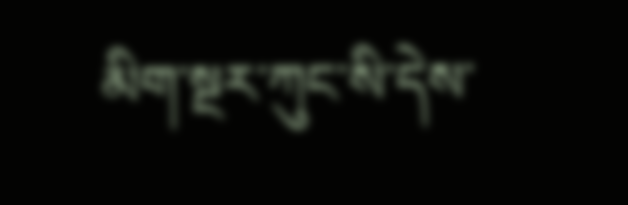མིག་སྔར་ཀུང་སི་དེས་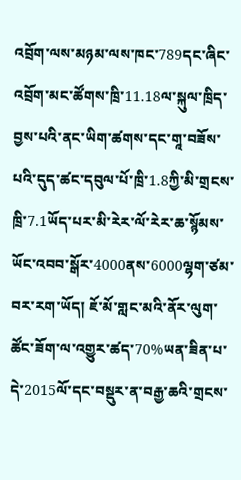འབྲོག་ལས་མཉམ་ལས་ཁང་789དང་ཞིང་འབྲོག་མང་ཚོགས་ཁྲི་11.18ལ་སྐུལ་ཁྲིད་བྱས་པའི་ནང་ཡིག་ཚགས་དང་གཱ་བཟོས་པའི་དུད་ཚང་དབུལ་པོ་ཁྲི་1.8ཀྱི་མི་གྲངས་ཁྲི་7.1ཡོད་པར་མི་རེར་ལོ་རེར་ཆ་སྙོམས་ཡོང་འབབ་སྒོར་4000ནས་6000ལྷག་ཙམ་བར་རག་ཡོད། ཇོ་མོ་གླང་མའི་ནོར་ལུག་ཚོང་ཟོག་ལ་འགྱུར་ཚད་70%ཡན་ཟིན་པ་དེ་2015ལོ་དང་བསྡུར་ན་བརྒྱ་ཆའི་གྲངས་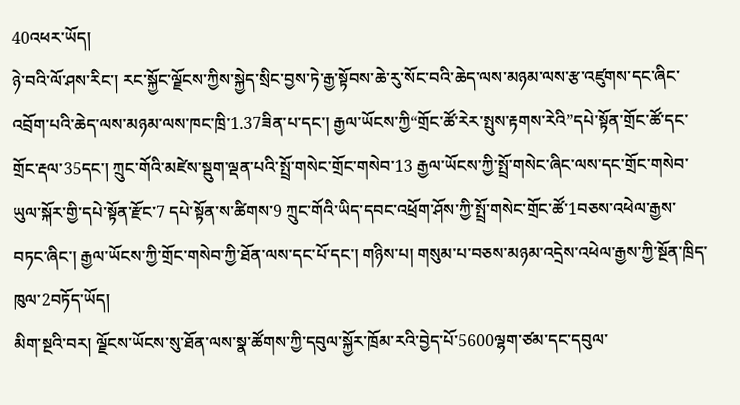40འཕར་ཡོད།
ཉེ་བའི་ལོ་ཤས་རིང་། རང་སྐྱོང་ལྗོངས་ཀྱིས་སྐྱེད་སྲིང་བྱས་ཏེ་རྒྱ་སྟོབས་ཆེ་རུ་སོང་བའི་ཆེད་ལས་མཉམ་ལས་རྩ་འཛུགས་དང་ཞིང་འབྲོག་པའི་ཆེད་ལས་མཉམ་ལས་ཁང་ཁྲི་1.37ཟིན་པ་དང་། རྒྱལ་ཡོངས་ཀྱི“གྲོང་ཚོ་རེར་སྤུས་རྟགས་རེའི”དཔེ་སྟོན་གྲོང་ཚོ་དང་གྲོང་རྡལ་35དང་། ཀྲུང་གོའི་མཛེས་སྡུག་ལྡན་པའི་སྤྲོ་གསེང་གྲོང་གསེབ་13 རྒྱལ་ཡོངས་ཀྱི་སྤྲོ་གསེང་ཞིང་ལས་དང་གྲོང་གསེབ་ཡུལ་སྐོར་གྱི་དཔེ་སྟོན་རྫོང་7 དཔེ་སྟོན་ས་ཚིགས་9 ཀྲུང་གོའི་ཡིད་དབང་འཕྲོག་ཤོས་ཀྱི་སྤྲོ་གསེང་གྲོང་ཚོ་1བཅས་འཕེལ་རྒྱས་བཏང་ཞིང་། རྒྱལ་ཡོངས་ཀྱི་གྲོང་གསེབ་ཀྱི་ཐོན་ལས་དང་པོ་དང་། གཉིས་པ། གསུམ་པ་བཅས་མཉམ་འདྲེས་འཕེལ་རྒྱས་ཀྱི་སྔོན་ཁྲིད་ཁུལ་2བཏོད་ཡོད།
མིག་སྔའི་བར། ལྗོངས་ཡོངས་སུ་ཐོན་ལས་སྣ་ཚོགས་ཀྱི་དབུལ་སྐྱོར་ཁྲོམ་རའི་བྱེད་པོ་5600ལྷག་ཙམ་དང་དབུལ་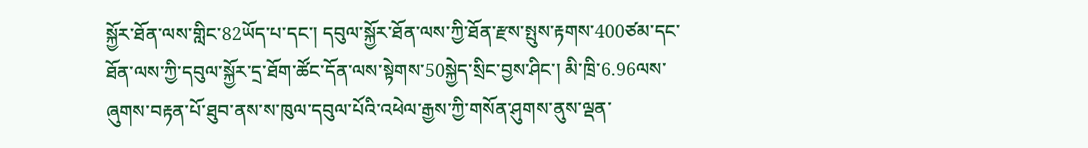སྐྱོར་ཐོན་ལས་གླིང་82ཡོད་པ་དང་། དབུལ་སྐྱོར་ཐོན་ལས་ཀྱི་ཐོན་རྫས་སྤུས་རྟགས་400ཙམ་དང་ཐོན་ལས་ཀྱི་དབུལ་སྐྱོར་དྲ་ཐོག་ཚོང་དོན་ལས་སྟེགས་50སྐྱེད་སྲིང་བྱས་ཤིང་། མི་ཁྲི་6.96ལས་ཞུགས་བརྟན་པོ་ཐུབ་ནས་ས་ཁུལ་དབུལ་པོའི་འཕེལ་རྒྱས་ཀྱི་གསོན་ཤུགས་ནུས་ལྡན་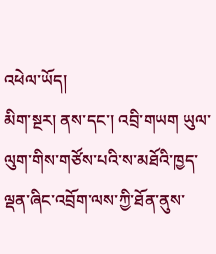འཕེལ་ཡོད།
མིག་སྔར། ནས་དང་། འབྲི་གཡག ཡུལ་ལུག་གིས་གཙོས་པའི་ས་མཐོའི་ཁྱད་ལྡན་ཞིང་འབྲོག་ལས་ཀྱི་ཐོན་ནུས་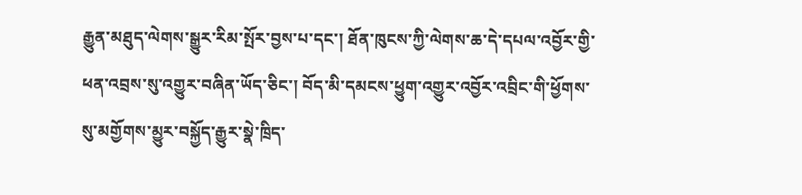རྒྱུན་མཐུད་ལེགས་སྒྱུར་རིམ་སྤོར་བྱས་པ་དང་། ཐོན་ཁུངས་ཀྱི་ལེགས་ཆ་དེ་དཔལ་འབྱོར་གྱི་ཕན་འབྲས་སུ་འགྱུར་བཞིན་ཡོད་ཅིང་། བོད་མི་དམངས་ཕྱུག་འགྱུར་འབྱོར་འབྲིང་གི་ཕྱོགས་སུ་མགྱོགས་མྱུར་བསྐྱོད་རྒྱུར་སྣེ་ཁྲིད་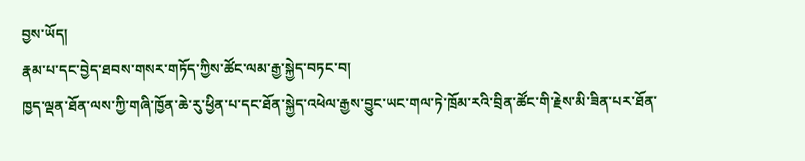བྱས་ཡོད།
རྣམ་པ་དང་བྱེད་ཐབས་གསར་གཏོད་ཀྱིས་ཚོང་ལམ་རྒྱ་སྐྱེད་བཏང་བ།
ཁྱད་ལྡན་ཐོན་ལས་ཀྱི་གཞི་ཁྱོན་ཆེ་རུ་ཕྱིན་པ་དང་ཐོན་སྐྱེད་འཕེལ་རྒྱས་བྱུང་ཡང་གལ་ཏེ་ཁྲོམ་རའི་བྲིན་ཚོང་གི་རྗེས་མི་ཟིན་པར་ཐོན་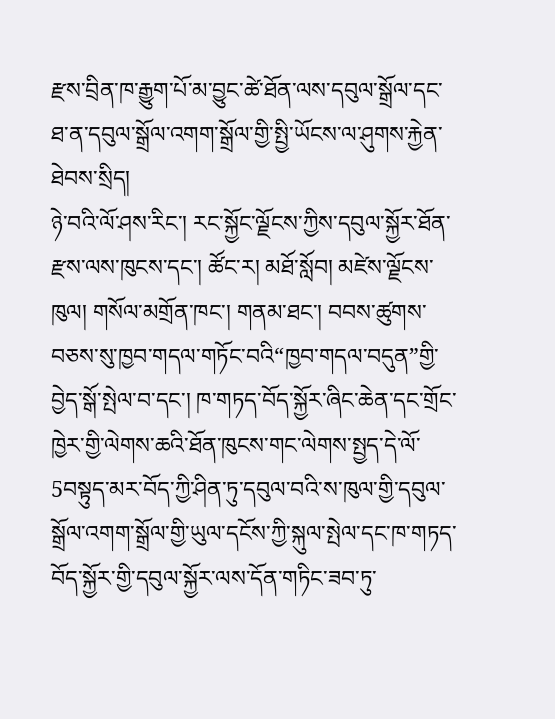རྫས་བྲིན་ཁ་རྒྱུག་པོ་མ་བྱུང་ཚེ་ཐོན་ལས་དབུལ་སྒྲོལ་དང་ཐ་ན་དབུལ་སྒྲོལ་འགག་སྒྲོལ་གྱི་སྤྱི་ཡོངས་ལ་ཤུགས་རྐྱེན་ཐེབས་སྲིད།
ཉེ་བའི་ལོ་ཤས་རིང་། རང་སྐྱོང་ལྗོངས་ཀྱིས་དབུལ་སྐྱོར་ཐོན་རྫས་ལས་ཁུངས་དང་། ཚོང་ར། མཐོ་སློབ། མཛེས་ལྗོངས་ཁུལ། གསོལ་མགྲོན་ཁང་། གནམ་ཐང་། བབས་ཚུགས་བཅས་སུ་ཁྱབ་གདལ་གཏོང་བའི“ཁྱབ་གདལ་བདུན”གྱི་བྱེད་སྒོ་སྤེལ་བ་དང་། ཁ་གཏད་བོད་སྐྱོར་ཞིང་ཆེན་དང་གྲོང་ཁྱེར་གྱི་ལེགས་ཆའི་ཐོན་ཁུངས་གང་ལེགས་སྤྱད་དེ་ལོ་5བསྟུད་མར་བོད་ཀྱི་ཤིན་ཏུ་དབུལ་བའི་ས་ཁུལ་གྱི་དབུལ་སྒྲོལ་འགག་སྒྲོལ་གྱི་ཡུལ་དངོས་ཀྱི་སྐུལ་སྤེལ་དང་ཁ་གཏད་བོད་སྐྱོར་གྱི་དབུལ་སྐྱོར་ལས་དོན་གཏིང་ཟབ་ཏུ་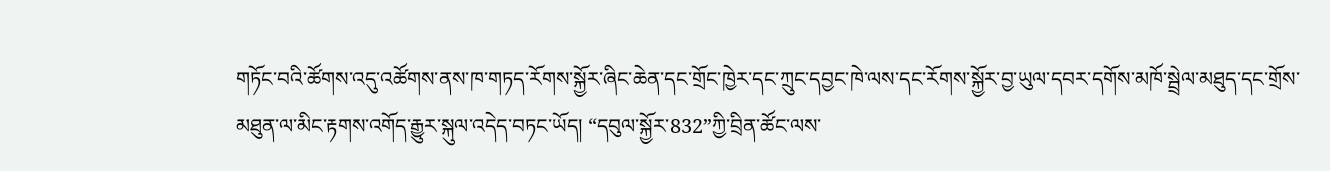གཏོང་བའི་ཚོགས་འདུ་འཚོགས་ནས་ཁ་གཏད་རོགས་སྐྱོར་ཞིང་ཆེན་དང་གྲོང་ཁྱེར་དང་ཀྲུང་དབྱང་ཁེ་ལས་དང་རོགས་སྐྱོར་བྱ་ཡུལ་དབར་དགོས་མཁོ་སྦྲེལ་མཐུད་དང་གྲོས་མཐུན་ལ་མིང་རྟགས་འགོད་རྒྱུར་སྐུལ་འདེད་བཏང་ཡོད། “དབུལ་སྐྱོར་832”ཀྱི་བྲིན་ཚོང་ལས་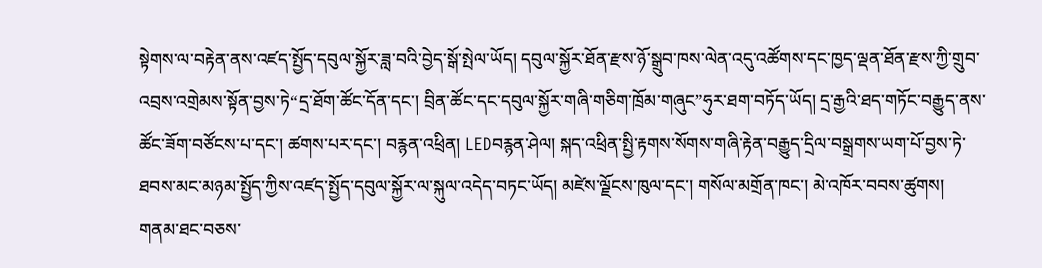སྟེགས་ལ་བརྟེན་ནས་འཛད་སྤྱོད་དབུལ་སྐྱོར་ཟླ་བའི་བྱེད་སྒོ་སྤེལ་ཡོད། དབུལ་སྐྱོར་ཐོན་རྫས་ཉོ་སྒྲུབ་ཁས་ལེན་འདུ་འཚོགས་དང་ཁྱད་ལྡན་ཐོན་རྫས་ཀྱི་གྲུབ་འབྲས་འགྲེམས་སྟོན་བྱས་ཏེ“དྲ་ཐོག་ཚོང་དོན་དང་། བྲིན་ཚོང་དང་དབུལ་སྐྱོར་གཞི་གཅིག་ཁྲོམ་གཞུང”ཧུར་ཐག་བཏོད་ཡོད། དྲ་རྒྱའི་ཐད་གཏོང་བརྒྱུད་ནས་ཚོང་ཟོག་བཙོངས་པ་དང་། ཚགས་པར་དང་། བརྙན་འཕྲིན། LEDབརྙན་ཤེལ། སྐད་འཕྲིན་སྤྱི་རྟགས་སོགས་གཞི་རྟེན་བརྒྱུད་དྲིལ་བསྒྲགས་ཡག་པོ་བྱས་ཏེ་ཐབས་མང་མཉམ་སྤྱོད་ཀྱིས་འཛད་སྤྱོད་དབུལ་སྐྱོར་ལ་སྐུལ་འདེད་བཏང་ཡོད། མཛེས་ལྗོངས་ཁུལ་དང་། གསོལ་མགྲོན་ཁང་། མེ་འཁོར་བབས་ཚུགས། གནམ་ཐང་བཅས་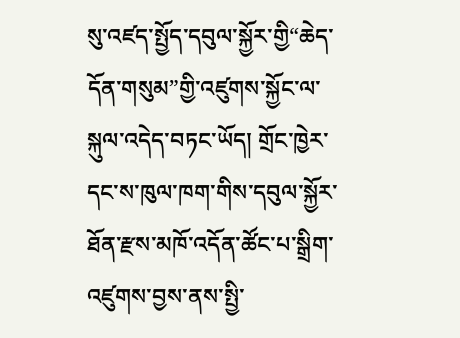སུ་འཛད་སྤྱོད་དབུལ་སྐྱོར་གྱི“ཆེད་དོན་གསུམ”གྱི་འཛུགས་སྐྱོང་ལ་སྐུལ་འདེད་བཏང་ཡོད། གྲོང་ཁྱེར་དང་ས་ཁུལ་ཁག་གིས་དབུལ་སྐྱོར་ཐོན་རྫས་མཁོ་འདོན་ཚོང་པ་སྒྲིག་འཛུགས་བྱས་ནས་སྤྱི་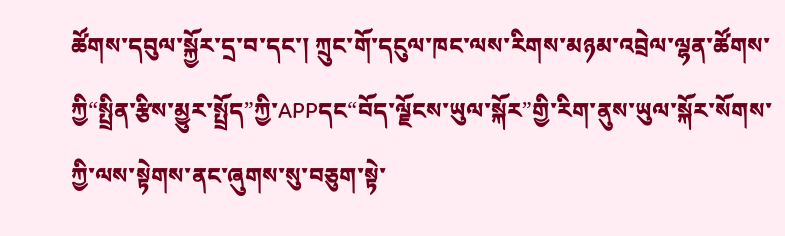ཚོགས་དབུལ་སྐྱོར་དྲ་བ་དང་། ཀྲུང་གོ་དངུལ་ཁང་ལས་རིགས་མཉམ་འབྲེལ་ལྷན་ཚོགས་ཀྱི“སྤྲིན་རྩིས་མྱུར་སྤྲོད”ཀྱི་APPདང“བོད་ལྗོངས་ཡུལ་སྐོར”གྱི་རིག་ནུས་ཡུལ་སྐོར་སོགས་ཀྱི་ལས་སྟེགས་ནང་ཞུགས་སུ་བཅུག་སྟེ་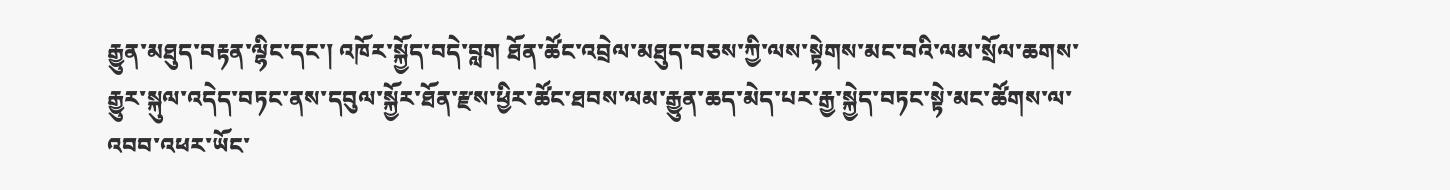རྒྱུན་མཐུད་བརྟན་ལྷིང་དང་། འཁོར་སྐྱོད་བདེ་བླག ཐོན་ཚོང་འབྲེལ་མཐུད་བཅས་ཀྱི་ལས་སྟེགས་མང་བའི་ལམ་སྲོལ་ཆགས་རྒྱུར་སྐུལ་འདེད་བཏང་ནས་དབུལ་སྐྱོར་ཐོན་རྫས་ཕྱིར་ཚོང་ཐབས་ལམ་རྒྱུན་ཆད་མེད་པར་རྒྱ་སྐྱེད་བཏང་སྟེ་མང་ཚོགས་ལ་འབབ་འཕར་ཡོང་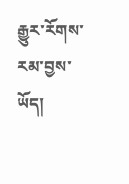རྒྱུར་རོགས་རམ་བྱས་ཡོད།